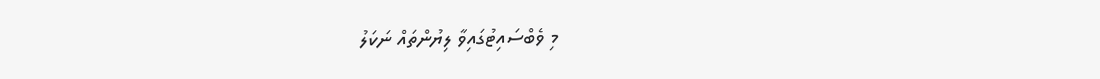މި ވެބްސައިޓުގައިވާ ލިޔުންތައް ނަކަލު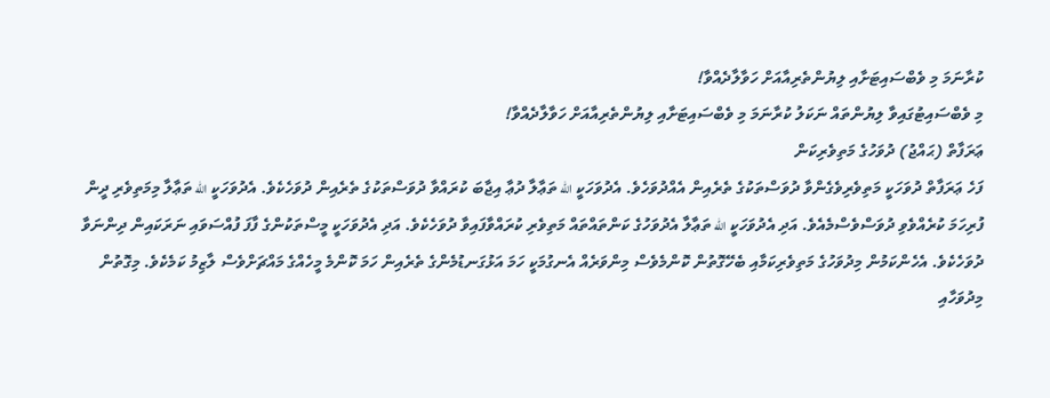ކުރާނަމަ މި ވެބްސައިޓަށާއި ލިޔުންތެރިއާއަށް ހަވާލާދެއްވާ!
މި ވެބްސައިޓުގައިވާ ލިޔުންތައް ނަކަލު ކުރާނަމަ މި ވެބްސައިޓަށާއި ލިޔުންތެރިއާއަށް ހަވާލާދެއްވާ!
ޢަރަފާތް (ޙައްޖު) ދުވަހުގެ މަތިވެރިކަން
ފަހެ ޢަރަފާތް ދުވަހަކީ މަތިވެރިވެގެންވާ ދުވަސްތަކުގެ ތެރެއިން އެއްދުވަހެވެ. އެދުވަހަކީ الله ތަޢާލާ ދުޢާ އިޖާބަ ކުރައްވާ ދުވަސްތަކުގެ ތެރެއިން ދުވަހެކެވެ. އެދުވަހަކީ الله ތަޢާލާ މިމަތިވެރި ދީން ފުރިހަމަ ކުރެއްވެވި ދުވަސްވެސްމެއެވެ. އަދި އެދުވަހަކީ الله ތަޢާލާ އެދުވަހުގެ ކަންތައްތައް މަތިވެރި ކުރައްވާފައިވާ ދުވަހެކެވެ. އަދި އެދުވަހަކީ މީސްތަކުންގެ ފާފަ ފުއްސަވައި ނަރަކައިން ދިންނަވާ ދުވަހެކެވެ. އެހެންކަމުން މިދުވަހުގެ މަތިވެރިކަމާއި ބެހޭގޮތުން ކޮންމެވެސް މިންވަރެއް އެނގުމަކީ ހަމަ އަޅުގަނޑުމެންގެ ތެރެއިން ހަމަ ކޮންމެ މީހެއްގެ މައްޗަށްވެސް ލާޒިމު ކަމެކެވެ. މިގޮތުން މިދުވަހާއި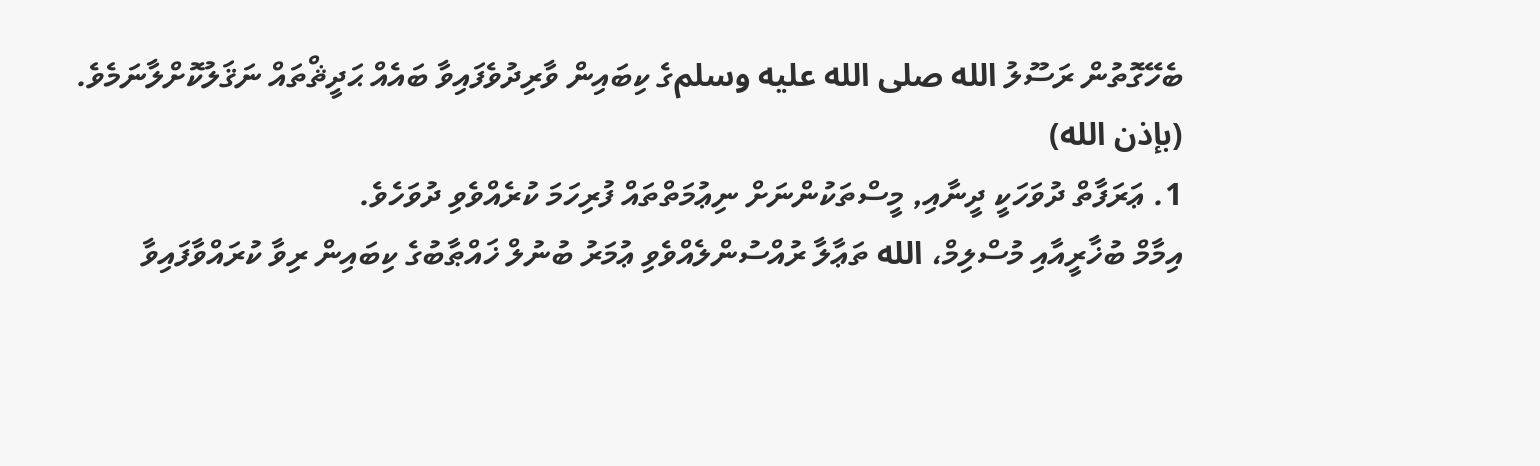ބެހޭގޮތުން ރަސޫލު الله صلى الله عليه وسلمގެ ކިބައިން ވާރިދުވެފައިވާ ބައެއް ޙަދީޘްތައް ނަޤަލުކޮށްލާނަމެވެ. (بإذن الله)
1. ޢަރަފާތް ދުވަހަކީ ދީނާއި, މީސްތަކުންނަށް ނިޢުމަތްތައް ފުރިހަމަ ކުރެއްވެވި ދުވަހެވެ.
އިމާމް ބުޚާރީއާއި މުސްލިމް، الله ތަޢާލާ ރުއްސުންލެއްވެވި ޢުމަރު ބުނުލް ޚައްޠާބުގެ ކިބައިން ރިވާ ކުރައްވާފައިވާ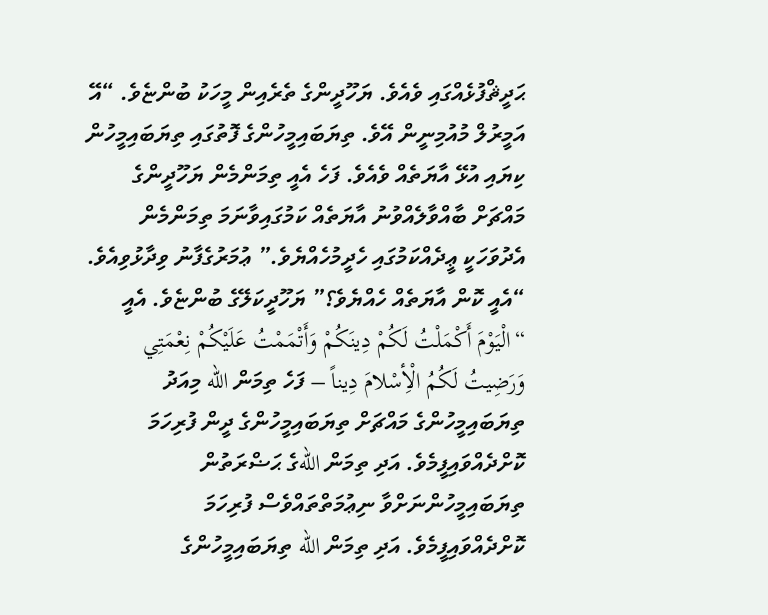ޙަދީޘްފުޅެއްގައި ވެއެވެ. ޔަހޫދީންގެ ތެރެއިން މީހަކު ބުންޏެވެ. “އޭ އަމީރުލް މުއުމިނީން އޭވެ. ތިޔަބައިމީހުންގެ ފޮތުގައި ތިޔަބައިމީހުން ކިޔައި އުޅޭ އާޔަތެއް ވެއެވެ. ފަހެ އެއީ ތިމަންމެން ޔަހޫދީންގެ މައްޗަށް ބާއްވާލެއްވުނު އާޔަތެއް ކަމުގައިވާނަމަ ތިމަންމެން އެދުވަހަކީ ޢީދެއްކަމުގައި ހެދީމުހެއްޔެވެ.” ޢުމަރުގެފާނު ވިދާޅުވިއެވެ. “އެއީ ކޮން އާޔަތެއް ހެއްޔެވެ؟” ޔަހޫދީކަލޭގެ ބުންޏެވެ. އެއީ “الْيَوْمَ أَكْمَلْتُ لَكُمْ دِينَكُمْ وَأَتْمَمْتُ عَلَيْكُمْ نِعْمَتِي وَرَضِيتُ لَكُمُ الْأِسْلامَ دِيناً – ފަހެ ތިމަން الله މިއަދު ތިޔަބައިމީހުންގެ މައްޗަށް ތިޔަބައިމީހުންގެ ދީން ފުރިހަމަ ކޮށްދެއްވައިފީމެވެ. އަދި ތިމަން اللهގެ ޙަޟްރަތުން ތިޔަބައިމީހުންނަށްވާ ނިޢުމަތްތައްވެސް ފުރިހަމަ ކޮށްދެއްވައިފީމެވެ. އަދި ތިމަން الله ތިޔަބައިމީހުންގެ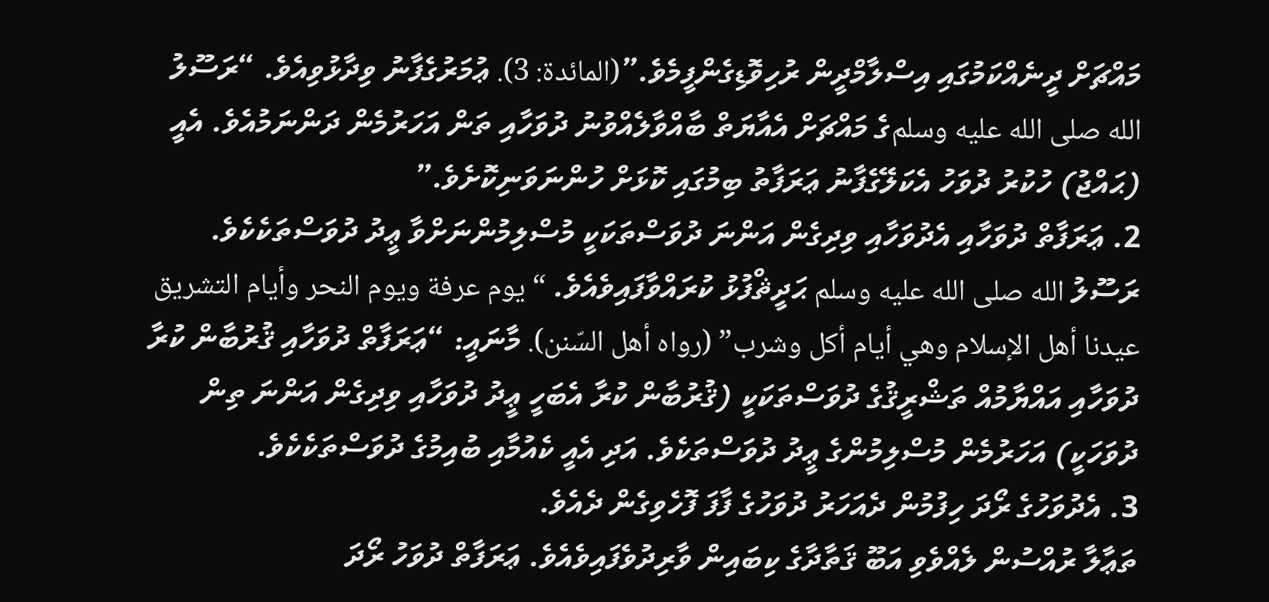މައްޗަށް ދީނެއްކަމުގައި އިސްލާމްދީން ރުހިވޮޑިގެންފީމެވެ.”(المائدة: 3). ޢުމަރުގެފާނު ވިދާޅުވިއެވެ. “ރަސޫލު الله صلى الله عليه وسلمގެ މައްޗަށް އެއާޔަތް ބާއްވާލެއްވުނު ދުވަހާއި ތަން އަހަރުމެން ދަންނަމުއެވެ. އެއީ (ޙައްޖު) ހުކުރު ދުވަހު އެކަލޭގެފާނު ޢަރަފާތު ބިމުގައި ކޮޅަށް ހުންނަވަނިކޮށެވެ.”
2. ޢަރަފާތް ދުވަހާއި އެދުވަހާއި ވިދިގެން އަންނަ ދުވަސްތަކަކީ މުސްލިމުންނަށްވާ ޢީދު ދުވަސްތަކެކެވެ.
ރަސޫލު الله صلى الله عليه وسلم ޙަދީޘްފުޅު ކުރައްވާފައިވެއެވެ. “يوم عرفة ويوم النحر وأيام التشريق عيدنا أهل الإسلام وهي أيام أكل وشرب” (رواه أهل السّنن). މާނައީ: “ޢަރަފާތް ދުވަހާއި ޤުރުބާން ކުރާ ދުވަހާއި އައްޔާމުއް ތަޝްރީޤުގެ ދުވަސްތަކަކީ (ޤުރުބާން ކުރާ އެބަހީ ޢީދު ދުވަހާއި ވިދިގެން އަންނަ ތިން ދުވަހަކީ) އަހަރުމެން މުސްލިމުންގެ ޢީދު ދުވަސްތަކެވެ. އަދި އެއީ ކެއުމާއި ބުއިމުގެ ދުވަސްތަކެކެވެ.
3. އެދުވަހުގެ ރޯދަ ހިފުމުން ދެއަހަރު ދުވަހުގެ ފާފަ ފޮހެވިގެން ދެއެވެ.
ތަޢާލާ ރުއްސުން ލެއްވެވި އަބޫ ޤަތާދާގެ ކިބައިން ވާރިދުވެފައިވެއެވެ. ޢަރަފާތް ދުވަހު ރޯދަ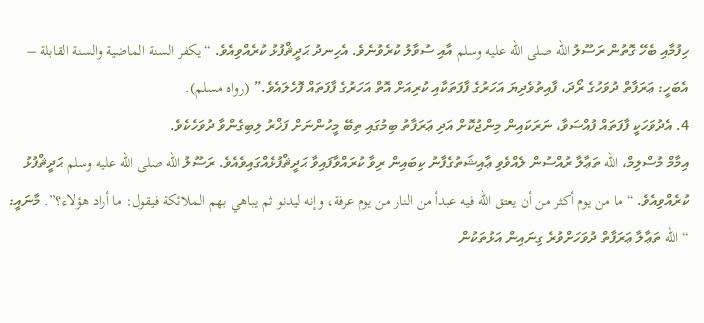ހިފުމާއި ބެހޭ ގޮތުން ރަސޫލު الله صلى الله عليه وسلم އާއި ސުވާލު ކުރެވުނެވެ. އެހިނދު ޙަދީޘްފުޅު ކުރެއްވިއެވެ. “يكفر السنة الماضية والسنة القابلة – އެބަހީ: ޢަރަފާތް ދުވަހުގެ ރޯދަ، ފާއިތުވެދިޔަ އަހަރުގެ ފާފަތަކާއި ކުރިއަށް އޮތް އަހަރުގެ ފާފަތައް ފޮހެލައެވެ.” (رواه مسلم).
4. އެދުވަހަކީ ފާފަތައް ފުއްސަވާ، ނަރަކައިން މިންޖުކޮށް އަދި ޢަރަފާތު ބިމުގައި ތިބޭ މީހުންނަށް ފަޚްރު ލިބިގެންވާ ދުވަހެކެވެ.
އިމާމް މުސްލިމް، الله ތަޢާލާ ރުއްސުން ލެއްވެވި ޢާއިޝަތުގެފާނު ކިބައިން ރިވާ ކުރައްވާފައިވާ ޙަދީޘްފުޅެއްގައިވެއެވެ. ރަސޫލު الله صلى الله عليه وسلم ޙަދީޘްފުޅު ކުރެއްވިއެވެ. “ما من يوم أكثر من أن يعتق الله فيه عبدأ من النار من يوم عرفة، وإنه ليدنو ثم يباهي بهم الملائكة فيقول: ما أراد هؤلاء؟”. މާނައީ: “الله ތަޢާލާ ޢަރަފާތް ދުވަހަށްވުރެ ގިނައިން އަޅުތަކުން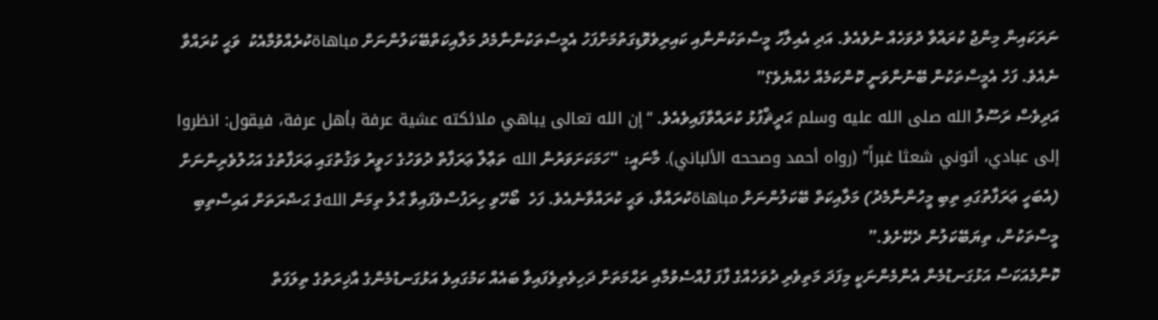ނަރަކައިން މިންޖު ކުރައްވާ ދުވަހެއް ނުވެއެވެ. އަދި އެއިލާހު މީސްތަކުންނާއި ކައިރިވެވޮޑިގަތުމަށްފަހު އެމީސްތަކުންނާމެދު މަލާއިކަތްބޭކަލުންނަށް مباهاةކުރެއްވުމާއެކު  ވަޙީ ކުރައްވާ ނެއެވެ. ފަހެ އެމީސްތަކުން ބޭނުންވަނީ ކޮންކަމެއް ހެއްޔެވެ؟”
އަދިވެސް ރަސޫލު الله صلى الله عليه وسلم ޙަދީޘްފުޅު ކުރައްވާފައިވެއެވެ. “إن الله تعالى يباهي ملائكته عشية عرفة بأهل عرفة، فيقول: انظروا إلى عبادي، أتوني شعثا غبراً” (رواه أحمد وصححه الألباني). މާނައީ: “ހަމަކަށަވަރުން الله ތަޢާލާ ޢަރަފާތް ދުވަހުގެ ހަވީރު ވަޤުތުގައި ޢަރަފާތުގެ އަހުލުވެރިންނަށް (އެބަހީ ޢަރަފާތުގައި ތިބި މީހުންނާމެދު) މަލާއިކަތް ބޭކަލުންނަށް مباهاةކުރައްވާ، ވަޙީ ކުރައްވާނެއެވެ. ފަހެ  ބޯހޭވި ހިރަފުސްވެފައިވާ ޙާލު ތިމަން اللهގެ ޙަޟްރަތަށް އައިސްތިބި މީސްތަކުން، ތިޔަބޭކަލުން ދެކޭށެވެ.”
ކޮންމެއަކަސް އަޅުގަނޑުމެން އެންމެންނަކީ މިފަދަ މަތިވެރި ދުވަހެއްގެ ފާފަ ފުއްސެވުމާއި ރަޙްމަތަށް ދަހިވެތިވެފައިވާ ބައެއް ކަމުގައިވެ އަޅުގަނޑުމެންގެ އާޚިރަތުގެ ތިލަފަތް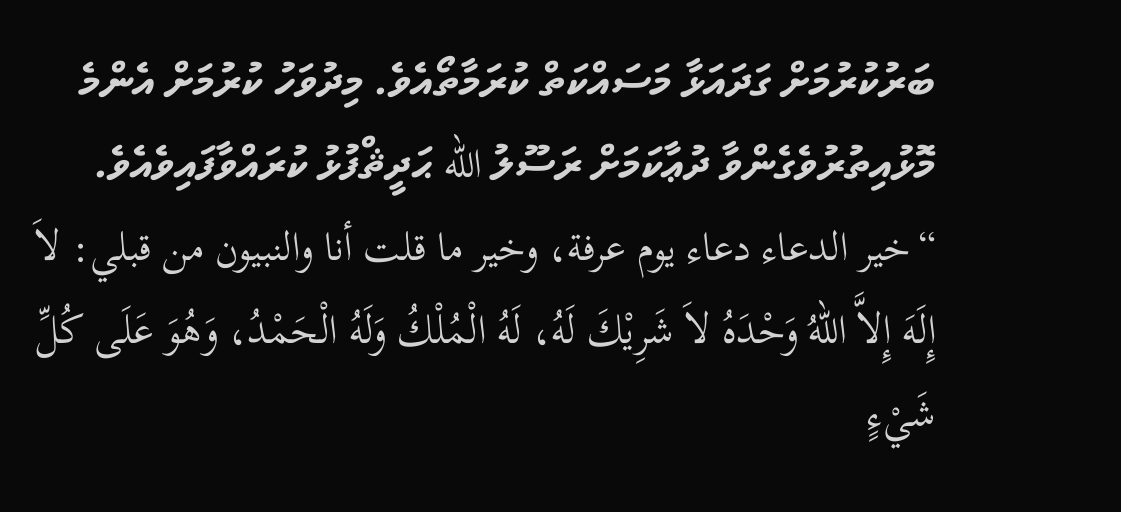ބަރުކުރުމަށް ގަދައަޅާ މަސައްކަތް ކުރަމާތޯއެވެ. މިދުވަހު ކުރުމަށް އެންމެ މޮޅުއިތުރުވެގެންވާ ދުޢާކަމަށް ރަސޫލު الله ޙަދީޘްފުޅު ކުރައްވާފައިވެއެވެ. “خير الدعاء دعاء يوم عرفة، وخير ما قلت أنا والنبيون من قبلي: لاَ إِلَهَ إِلاَّ اللهُ وَحْدَهُ لاَ شَرِيْكَ لَهُ، لَهُ الْمُلْكُ وَلَهُ الْحَمْدُ، وَهُوَ عَلَى كُلِّ شَيْءٍ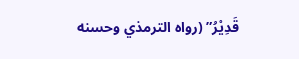قَدِيْرُ” (رواه الترمذي وحسنه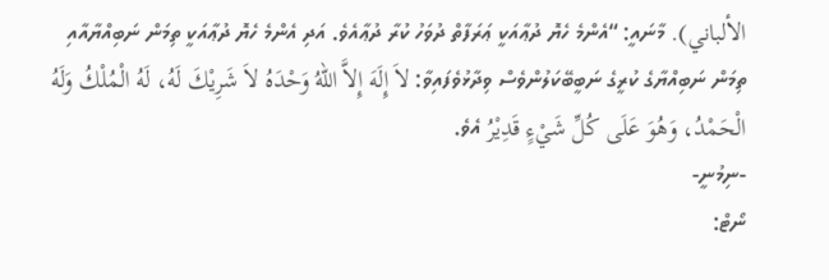الألباني). މާނައީ: “އެންމެ ހެޔޮ ދުޢާއަކީ ޢަރަފާތް ދުވަހު ކުރާ ދުޢާއެވެ. އަދި އެންމެ ހެޔޮ ދުޢާއަކީ ތިމަން ނަބިއްޔާއާއި ތިމަން ނަބިއްޔާގެ ކުރީގެ ނަބީބޭކަލުންވެސް ވިދާޅުވެފައިވާ: لاَ إِلَهَ إِلاَّ اللهُ وَحْدَهُ لاَ شَرِيْكَ لَهُ، لَهُ الْمُلْكُ وَلَهُ الْحَمْدُ، وَهُوَ عَلَى كُلِّ شَيْءٍ قَدِيْرُ އެވެ.
-ނިމުނީ-
ނޯޓް: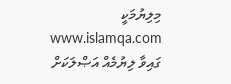މިލިޔުމަކީ www.islamqa.com ގައިވާ ލިޔުމެއް އަޞްލަކަށް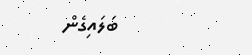ބަލައިގެން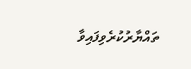ތައްޔާރުކުރެވިފައިވާ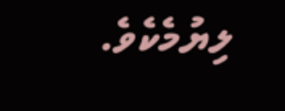ލިޔުމެކެވެ.